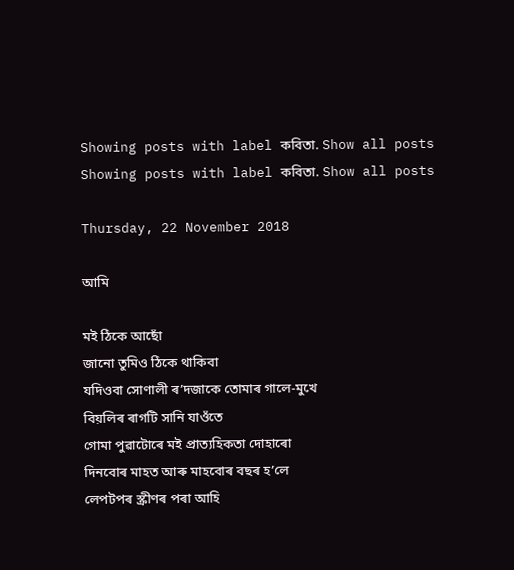Showing posts with label কবিতা. Show all posts
Showing posts with label কবিতা. Show all posts

Thursday, 22 November 2018

আমি

মই ঠিকে আছোঁ
জানো তুমিও ঠিকে থাকিবা
যদিওবা সোণালী ৰ’দজাকে তোমাৰ গালে-মুখে
বিয়লিৰ ৰাগটি সানি যাওঁতে
গোমা পুৱাটোৰে মই প্ৰাত্যহিকতা দোহাৰো
দিনবোৰ মাহত আৰু মাহবোৰ বছৰ হ’লে
লেপটপৰ স্ক্ৰীণৰ পৰা আহি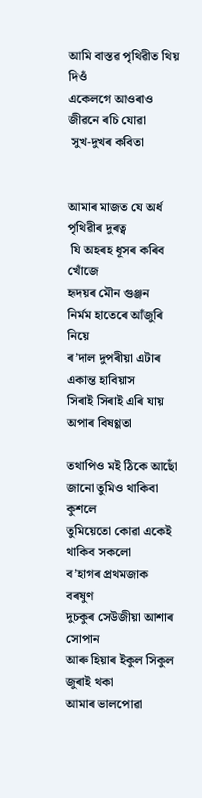আমি বাস্তৱ পৃথিৱীত থিয় দিওঁ
একেলগে আওৰাও জীৱনে ৰচি যোৱা
 সুখ-দুখৰ কবিতা


আমাৰ মাজত যে অৰ্ধ পৃথিৱীৰ দুৰত্ব
 যি অহৰহ ধূসৰ কৰিব খোঁজে
হৃদয়ৰ মৌন গুঞ্জন
নিৰ্মম হাতেৰে আঁজুৰি নিয়ে
ৰ’দাল দুপৰীয়া এটাৰ একান্ত হাবিয়াস
সিৰাই সিৰাই এৰি যায়
অপাৰ বিষণ্ণতা

তথাপিও মই ঠিকে আছোঁ
জানো তুমিও থাকিবা কুশলে
তুমিয়েতো কোৱা একেই থাকিব সকলো
ব’হাগৰ প্ৰথমজাক বৰষুণ
দুচকুৰ সেউজীয়া আশাৰ সোপান
আৰু হিয়াৰ ইকুল সিকুল জুৰাই থকা
আমাৰ ভালপোৱা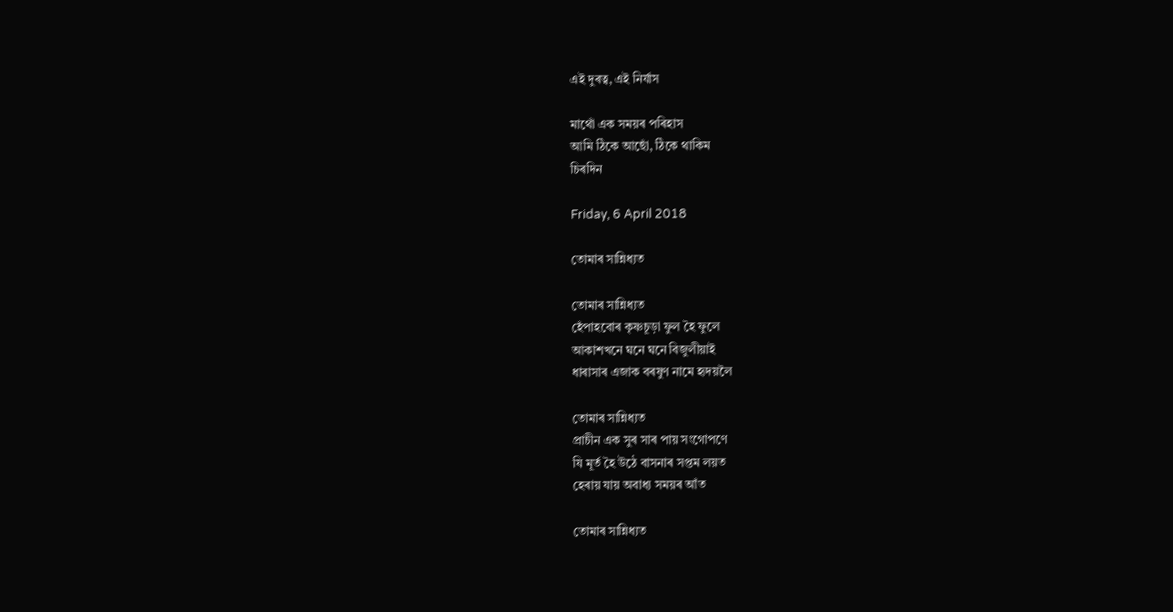এই দুৰত্ব, এই নিৰ্যাস

মাথোঁ এক সময়ৰ পৰিহাস
আমি ঠিকে আছোঁ, ঠিকে থাকিম
চিৰদিন

Friday, 6 April 2018

তোমাৰ সান্নিধ্যত

তোমাৰ সান্নিধ্যত
হেঁপাহবোৰ কৃষ্ণচূড়া ফুল হৈ ফুলে
আকাশখনে ঘনে ঘনে বিজুলীয়াই
ধাৰাসাৰ এজাক বৰষুণ নামে হৃদয়লৈ

তোমাৰ সান্নিধ্যত
প্ৰাচীন এক সুৰ সাৰ পায় সংগোপণে
যি মূৰ্ত হৈ উঠে বাসনাৰ সপ্তম লয়ত
হেৰায় যায় অবাধ্য সময়ৰ আঁত

তোমাৰ সান্নিধ্যত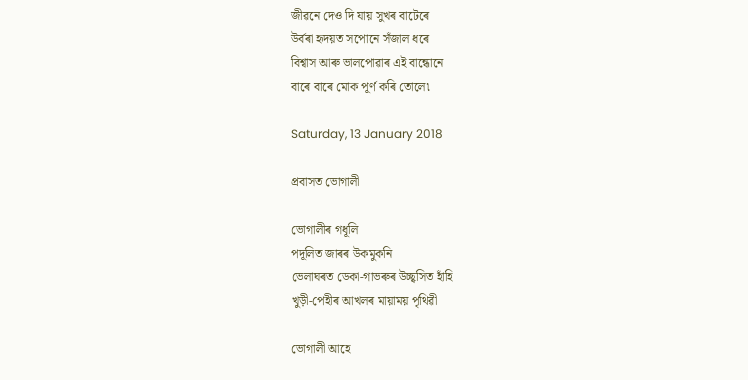জীৱনে দেও দি যায় সুখৰ বাটেৰে
উৰ্বৰা হৃদয়ত সপোনে সঁজাল ধৰে
বিশ্বাস আৰু ভালপোৱাৰ এই বান্ধোনে
বাৰে বাৰে মোক পূৰ্ণ কৰি তোলে৷

Saturday, 13 January 2018

প্ৰবাসত ভোগালী

ভোগালীৰ গধূলি
পদূলিত জাৰৰ উকমুকনি
ভেলাঘৰত ডেকা-গাভৰুৰ উচ্ছ্বসিত হাঁহি
খুড়ী-পেহীৰ আখলৰ মায়াময় পৃথিৱী

ভোগালী আহে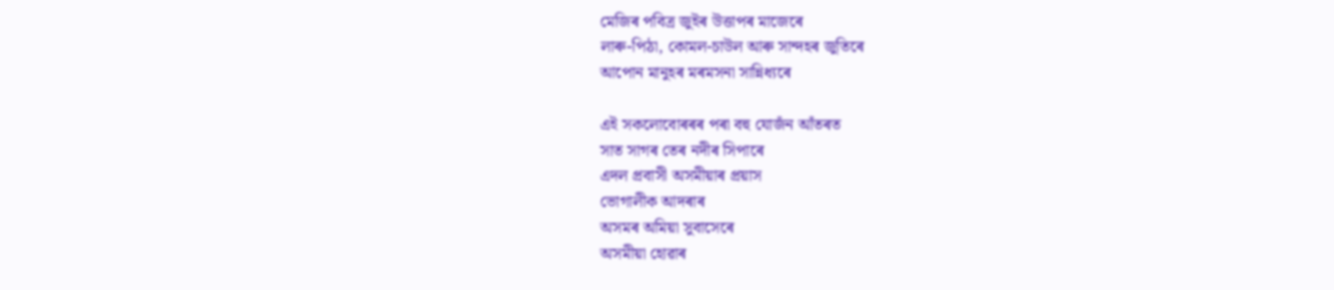মেজিৰ পবিত্ৰ জুইৰ উত্তাপৰ মাজেৰে
লাৰু-পিঠা, কোমল-চাউল আৰু সান্দহৰ জুতিৰে
আপোন মানুহৰ মৰমসনা সান্নিধ্যৰে

এই সকলোবোৰৰৰ পৰা বহু যোজঁন আঁতৰত
সাত সাগৰ তেৰ নদীৰ সিপাৰে
এদল প্ৰবাসী অসমীয়াৰ প্ৰয়াস
ভোগালীক আদৰাৰ
অসমৰ অমিয়া সুবাসেৰে
অসমীয়া হোৱাৰ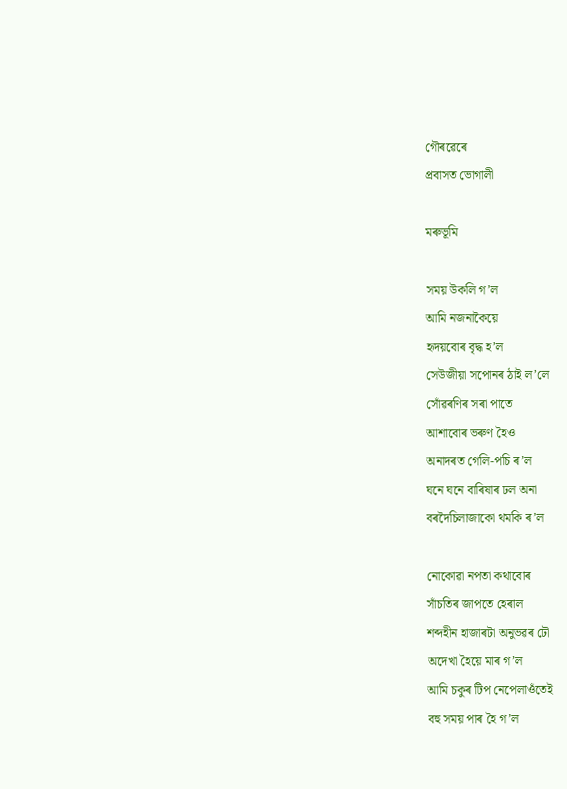গৌৰৱেৰে
প্ৰবাসত ভোগালী

মৰুভূমি

সময় উকলি গ’ল
আমি নজনাকৈয়ে
হৃদয়বোৰ বৃদ্ধ হ’ল
সেউজীয়া সপোনৰ ঠাই ল’লে
সোঁৱৰণিৰ সৰা পাতে
আশাবোৰ ভৰুণ হৈও
অনাদৰত গেলি-পচি ৰ’ল
ঘনে ঘনে বাৰিষাৰ ঢল অনা
বৰদৈচিলাজাকো থমকি ৰ’ল

নোকোৱা নপতা কথাবোৰ
সাঁচতিৰ জাপতে হেৰাল
শব্দহীন হাজাৰটা অনুভৱৰ ঢৌ
অদেখা হৈয়ে মাৰ গ’ল
আমি চকুৰ টিপ নেপেলাওঁতেই
বহু সময় পাৰ হৈ গ’ল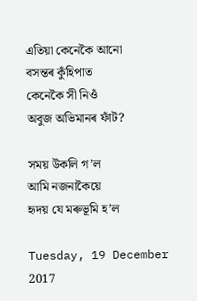এতিয়া কেনেকৈ আনো
বসন্তৰ কুঁহিপাত
কেনেকৈ সী নিওঁ
অবুজ অভিমানৰ ফাঁট?

সময় উকলি গ’ল
আমি নজনাকৈয়ে
হৃদয় যে মৰুভূমি হ’ল

Tuesday, 19 December 2017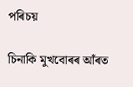পৰিচয়

চিনাকি মুখবোৰৰ আঁৰত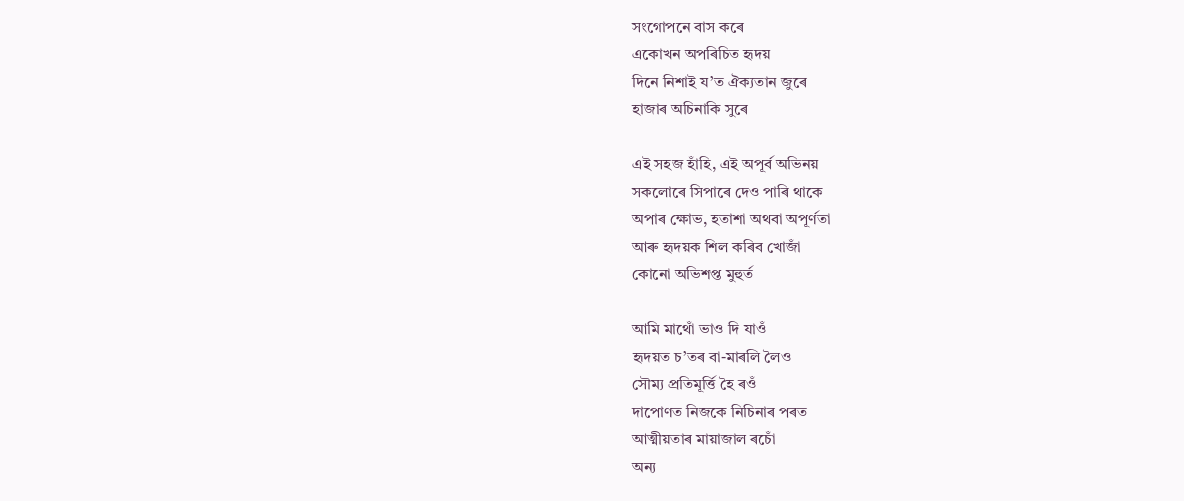সংগোপনে বাস কৰে
একোখন অপৰিচিত হৃদয়
দিনে নিশাই য’ত ঐক্যতান জুৰে
হাজাৰ অচিনাকি সুৰে

এই সহজ হাঁহি, এই অপূৰ্ব অভিনয়
সকলোৰে সিপাৰে দেও পাৰি থাকে
অপাৰ ক্ষোভ, হতাশা অথবা অপূৰ্ণতা
আৰু হৃদয়ক শিল কৰিব খোজাঁ
কোনো অভিশপ্ত মুহুৰ্ত

আমি মাথোঁ ভাও দি যাওঁ
হৃদয়ত চ’তৰ বা-মাৰলি লৈও
সৌম্য প্ৰতিমূৰ্ত্তি হৈ ৰওঁ
দাপোণত নিজকে নিচিনাৰ পৰত
আত্মীয়তাৰ মায়াজাল ৰচোঁ
অন্য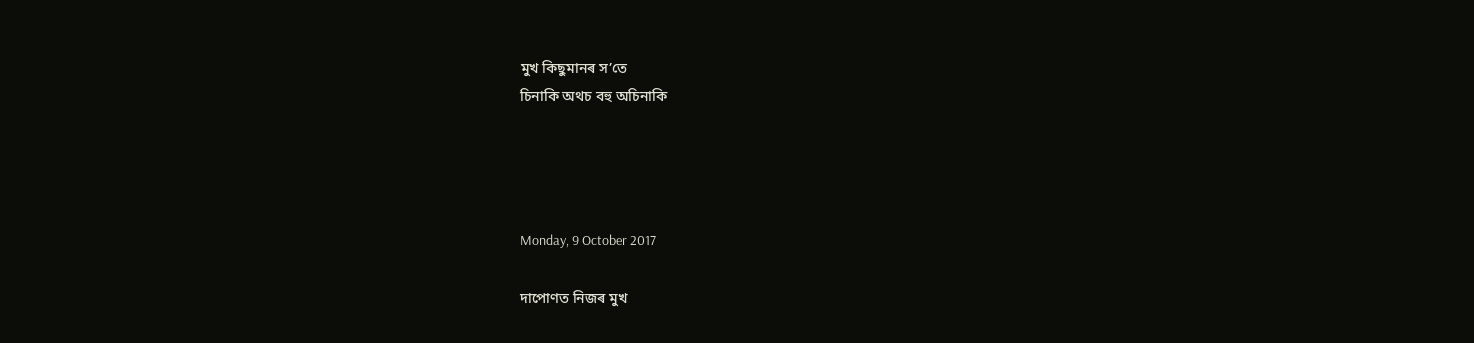মুখ কিছুমানৰ স’তে
চিনাকি অথচ বহু অচিনাকি




Monday, 9 October 2017

দাপোণত নিজৰ মুখ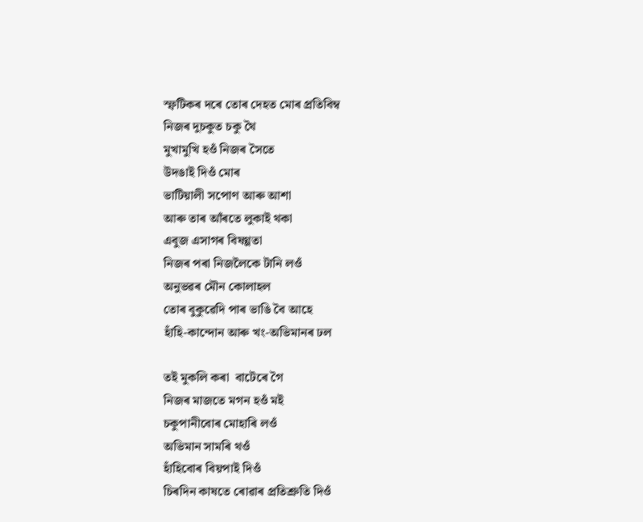স্ফটিকৰ দৰে তোৰ দেহত মোৰ প্ৰতিবিম্ব
নিজৰ দুচকুত চকু থৈ
মুখামুখি হওঁ নিজৰ সৈতে
উদঙাই দিওঁ মোৰ
ভাটিয়ালী সপোণ আৰু আশা
আৰু তাৰ আঁৰতে লুকাই থকা
এবুজ এসাগৰ বিষণ্ণতা
নিজৰ পৰা নিজলৈকে টানি লওঁ
অনুভৱৰ মৌন কোলাহল
তোৰ বুকুৱেদি পাৰ ভাঙি বৈ আহে
হাঁহি-কান্দোন আৰু খং-অভিমানৰ ঢল

তই মুকলি কৰা  বাটেৰে গৈ
নিজৰ মাজতে মগন হওঁ মই
চকুপানীবোৰ মোহাৰি লওঁ
অভিমান সামৰি থওঁ
হাঁহিবোৰ বিয়পাই দিওঁ
চিৰদিন কাষতে ৰোৱাৰ প্ৰতিশ্ৰুতি দিওঁ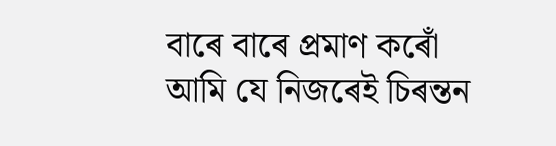বাৰে বাৰে প্ৰমাণ কৰোঁ
আমি যে নিজৰেই চিৰন্তন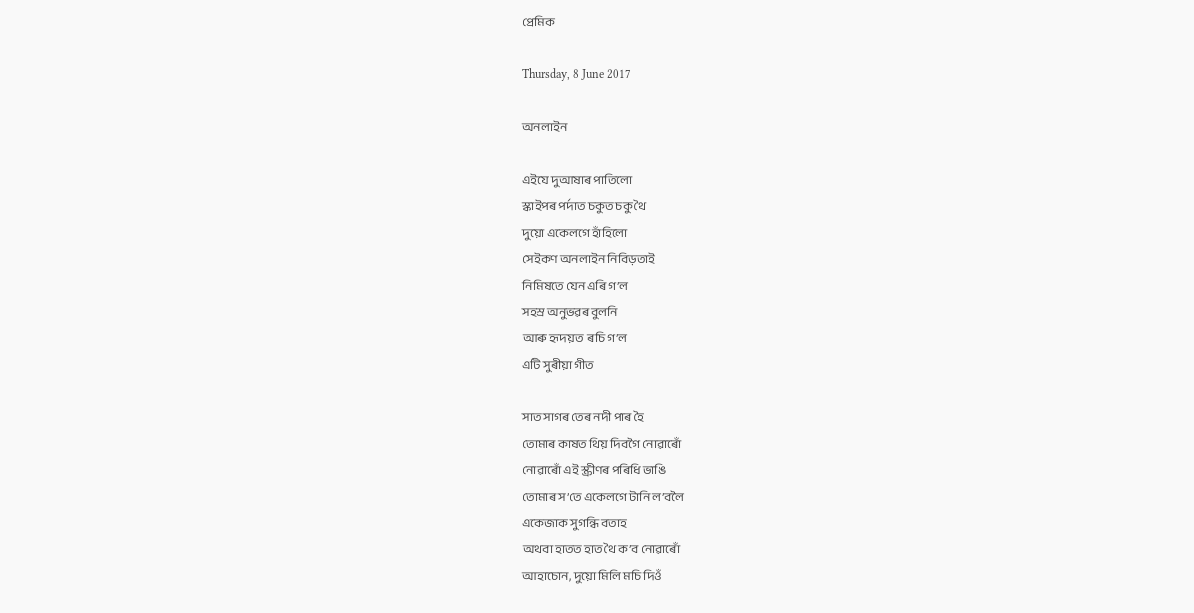প্ৰেমিক

Thursday, 8 June 2017

অনলাইন

এইযে দুআষাৰ পাতিলো
স্কাইপৰ পৰ্দাত চকুত চকু থৈ
দুয়ো একেলগে হাঁহিলো
সেইকণ অনলাইন নিবিড়তাই
নিমিষতে যেন এৰি গ’ল
সহস্ৰ অনুভৱৰ বুলনি
আৰু হৃদয়ত  ৰচি গ’ল
এটি সুৰীয়া গীত

সাত সাগৰ তেৰ নদী পাৰ হৈ
তোমাৰ কাষত থিয় দিবগৈ নোৱাৰোঁ
নোৱাৰোঁ এই স্ক্ৰীণৰ পৰিধি ভাঙি
তোমাৰ স’তে একেলগে টানি ল’বলৈ
একেজাক সুগন্ধি বতাহ
অথবা হাতত হাত থৈ ক’ব নোৱাৰোঁ
আহাচোন, দুয়ো মিলি মচি দিওঁ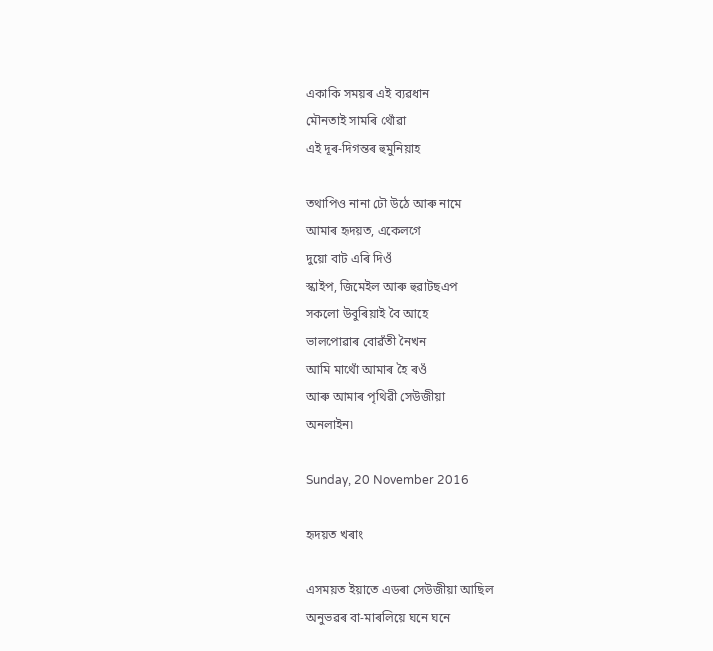একাকি সময়ৰ এই ব্যৱধান
মৌনতাই সামৰি থোঁৱা
এই দূৰ-দিগন্তৰ হুমুনিয়াহ

তথাপিও নানা ঢৌ উঠে আৰু নামে
আমাৰ হৃদয়ত, একেলগে
দুয়ো বাট এৰি দিওঁ
স্কাইপ, জিমেইল আৰু হুৱাটছএপ
সকলো উবুৰিয়াই বৈ আহে
ভালপোৱাৰ বোৱঁতী নৈখন
আমি মাথোঁ আমাৰ হৈ ৰওঁ
আৰু আমাৰ পৃথিৱী সেউজীয়া
অনলাইন৷

Sunday, 20 November 2016

হৃদয়ত খৰাং

এসময়ত ইয়াতে এডৰা সেউজীয়া আছিল
অনুভৱৰ বা-মাৰলিয়ে ঘনে ঘনে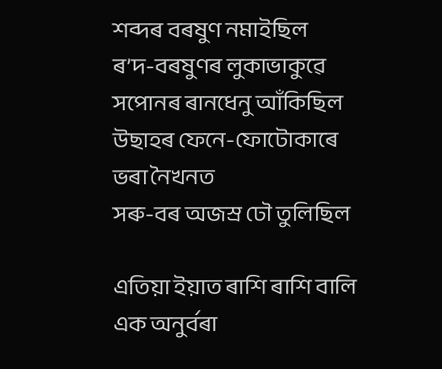শব্দৰ বৰষুণ নমাইছিল
ৰ’দ-বৰষুণৰ লুকাভাকুৱে
সপোনৰ ৰানধেনু আঁকিছিল
উছাহৰ ফেনে-ফোটোকাৰে ভৰা নৈখনত
সৰু-বৰ অজস্ৰ ঢৌ তুলিছিল

এতিয়া ইয়াত ৰাশি ৰাশি বালি
এক অনুৰ্বৰা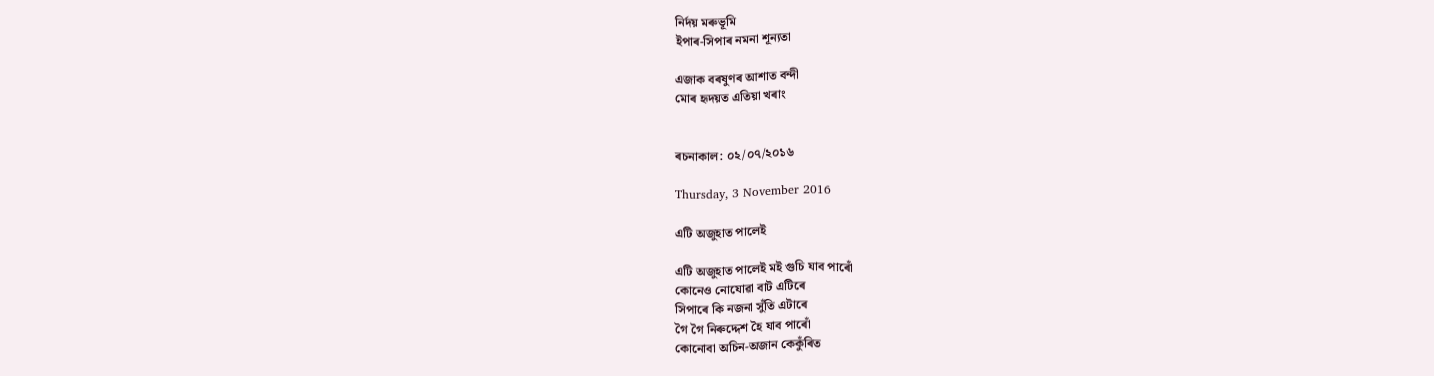নিৰ্দয় মৰুভূমি
ইপাৰ-সিপাৰ নমনা শূন্যতা

এজাক বৰষুণৰ আশাত বন্দী
মোৰ হৃদয়ত এতিয়া খৰাং


ৰচনাকাল: ০২/০৭/২০১৬

Thursday, 3 November 2016

এটি অজুহাত পালেই

এটি অজুহাত পালেই মই গুচি যাব পাৰোঁ
কোনেও নোযোৱা বাট এটিৰে
সিপাৰে কি নজনা সুঁতি এটাৰে
গৈ গৈ নিৰুদ্দেশ হৈ যাব পাৰোঁ
কোনোবা অচিন-অজান কেকুঁৰিত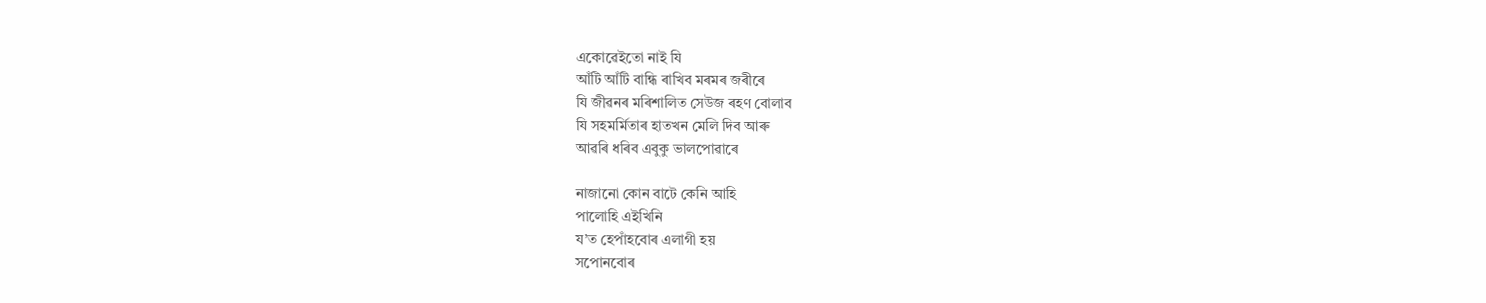একোৱেইতো নাই যি
আঁটি আঁটি বান্ধি ৰাখিব মৰমৰ জৰীৰে
যি জীৱনৰ মৰিশালিত সেউজ ৰহণ বোলাব
যি সহমৰ্মিতাৰ হাতখন মেলি দিব আৰু
আৱৰি ধৰিব এবুকু ভালপোৱাৰে

নাজানো কোন বাটে কেনি আহি
পালোহি এইখিনি
য’ত হেপাঁহবোৰ এলাগী হয়
সপোনবোৰ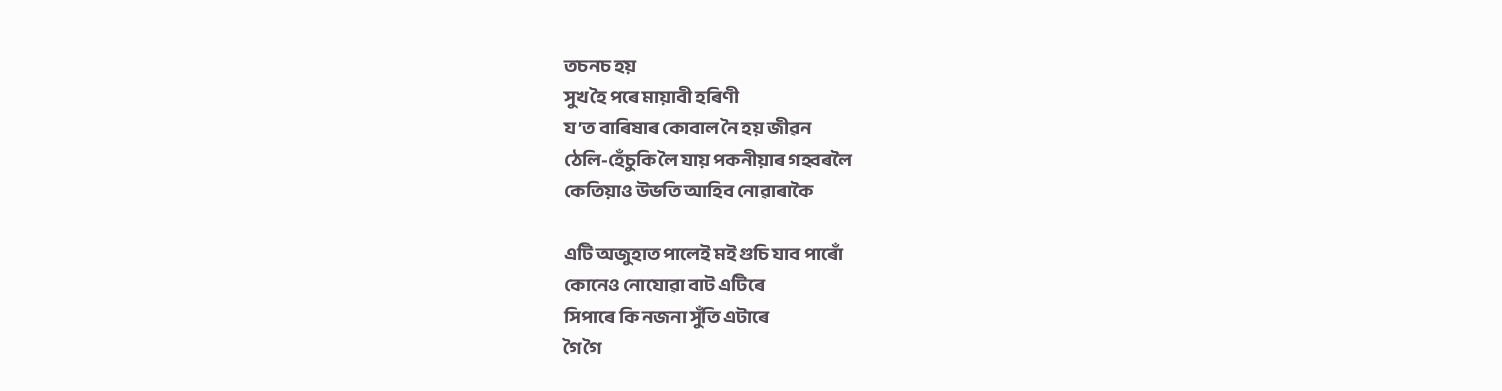তচনচ হয়
সুখ হৈ পৰে মায়াবী হৰিণী
য’ত বাৰিষাৰ কোবাল নৈ হয় জীৱন
ঠেলি-হেঁচুকি লৈ যায় পকনীয়াৰ গহ্বৰলৈ
কেতিয়াও উভতি আহিব নোৱাৰাকৈ

এটি অজুহাত পালেই মই গুচি যাব পাৰোঁ
কোনেও নোযোৱা বাট এটিৰে
সিপাৰে কি নজনা সুঁতি এটাৰে
গৈ গৈ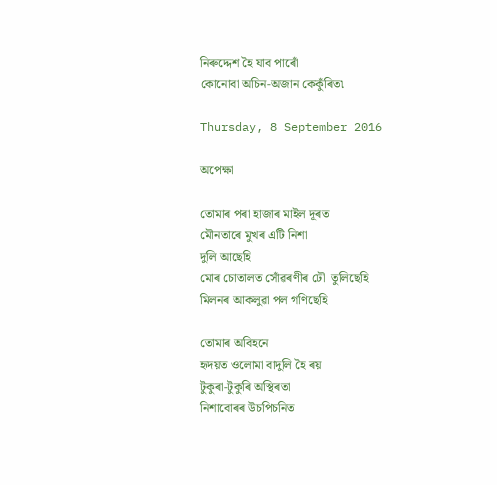নিৰুদ্দেশ হৈ যাব পাৰোঁ
কোনোবা অচিন-অজান কেকুঁৰিত৷

Thursday, 8 September 2016

অপেক্ষা

তোমাৰ পৰা হাজাৰ মাইল দূৰত
মৌনতাৰে মুখৰ এটি নিশা
দুলি আছেহি
মোৰ চোতালত সোঁৱৰণীৰ ঢৌ  তুলিছেহি
মিলনৰ আকলুৱা পল গণিছেহি

তোমাৰ অবিহনে
হৃদয়ত ওলোমা বাদুলি হৈ ৰয়
টুকুৰা-টুকুৰি অস্থিৰতা
নিশাবোৰৰ উচপিচনিত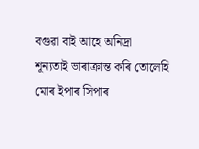বগুৱা বাই আহে অনিদ্ৰা
শূন্যতাই ভাৰাক্ৰান্ত কৰি তোলেহি
মোৰ ইপাৰ সিপাৰ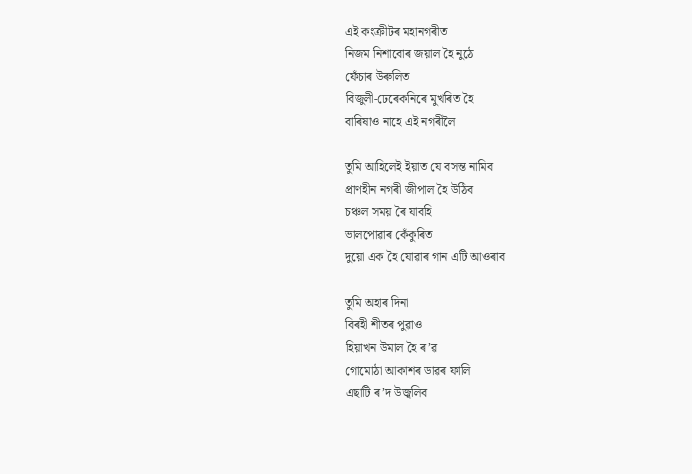এই কংক্ৰীটৰ মহানগৰীত
নিজম নিশাবোৰ জয়াল হৈ নুঠে
ফেঁচাৰ উৰুলিত
বিজুলী-ঢেৰেকনিৰে মুখৰিত হৈ
বাৰিষাও নাহে এই নগৰীলৈ

তুমি আহিলেই ইয়াত যে বসন্ত নামিব
প্ৰাণহীন নগৰী জীপাল হৈ উঠিব
চঞ্চল সময় ৰৈ যাবহি
ভালপোৱাৰ কেঁকুৰিত
দুয়ো এক হৈ যোৱাৰ গান এটি আওৰাব

তুমি অহাৰ দিনা
বিৰহী শীতৰ পুৱাও
হিয়াখন উমাল হৈ ৰ’ৱ
গোমোঠা আকাশৰ ডাৱৰ ফালি
এছাটি ৰ’দ উজ্বলিব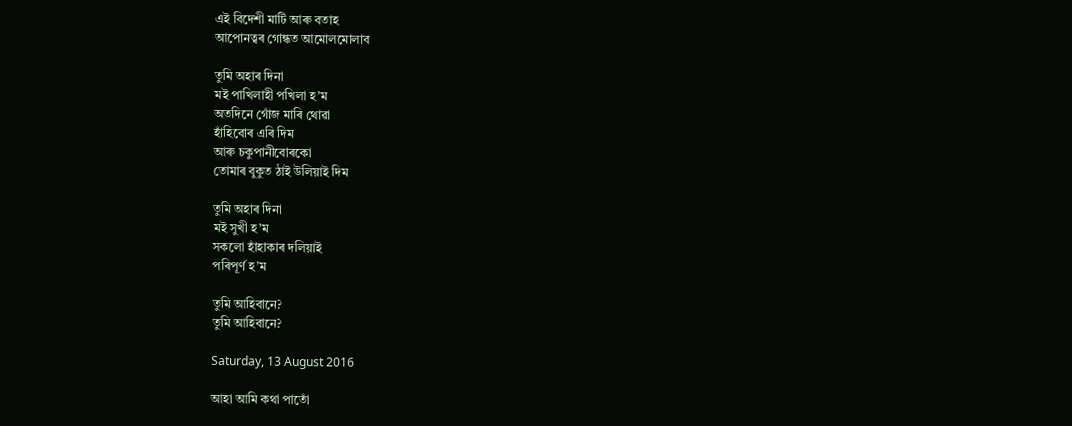এই বিদেশী মাটি আৰু বতাহ
আপোনত্বৰ গোন্ধত আমোলমোলাব

তুমি অহাৰ দিনা
মই পাখিলাহী পখিলা হ’ম
অতদিনে গোঁজ মাৰি থোৱা
হাঁহিবোৰ এৰি দিম
আৰু চকুপানীবোৰকো
তোমাৰ বুকুত ঠাই উলিয়াই দিম

তুমি অহাৰ দিনা
মই সুখী হ’ম
সকলো হাঁহাকাৰ দলিয়াই
পৰিপূৰ্ণ হ’ম

তুমি আহিবানে?
তুমি আহিবানে?

Saturday, 13 August 2016

আহা আমি কথা পাতোঁ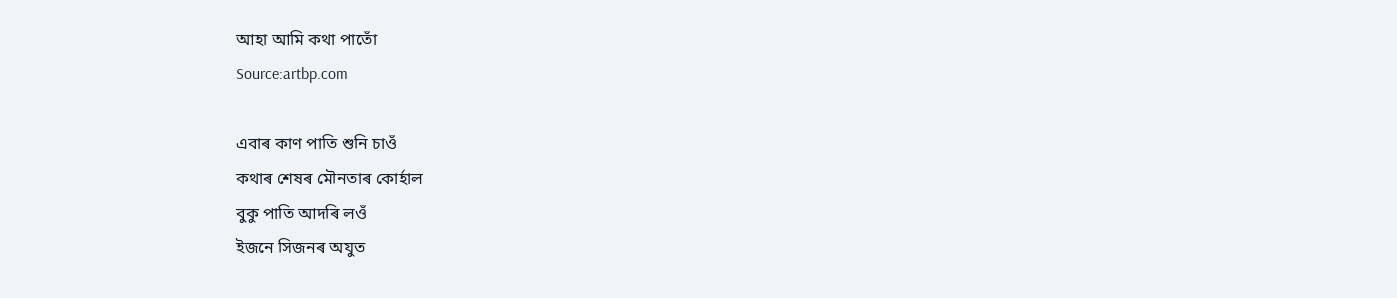আহা আমি কথা পাতোঁ
Source:artbp.com

এবাৰ কাণ পাতি শুনি চাওঁ
কথাৰ শেষৰ মৌনতাৰ কোৰ্হাল
বুকু পাতি আদৰি লওঁ
ইজনে সিজনৰ অযুত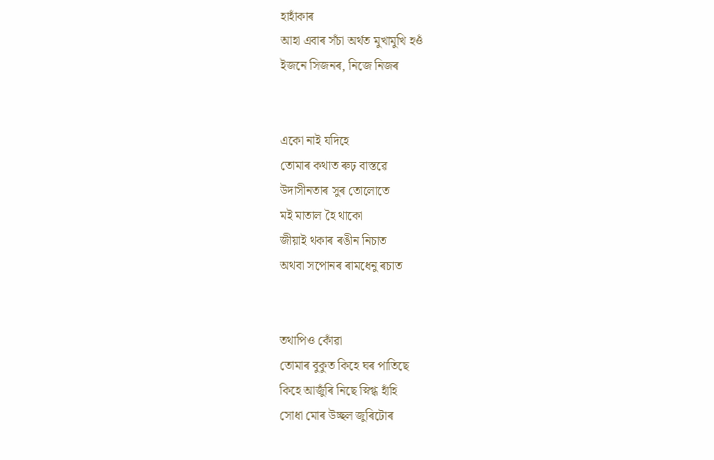হাহাঁকাৰ
আহা এবাৰ সঁচা অৰ্থত মুখামুখি হওঁ
ইজনে সিজনৰ, নিজে নিজৰ


একো নাই যদিহে
তোমাৰ কথাত ৰুঢ় বাস্তৱে
উদাসীনতাৰ সুৰ তোলোতে
মই মাতাল হৈ থাকো
জীয়াই থকাৰ ৰঙীন নিচাত
অথবা সপোনৰ ৰামধেনু ৰচাত


তথাপিও কোঁৱা
তোমাৰ বুকুত কিহে ঘৰ পাতিছে
কিহে আজুঁৰি নিছে স্নিগ্ধ হাঁহি
সোধা মোৰ উচ্ছল জুৰিটোৰ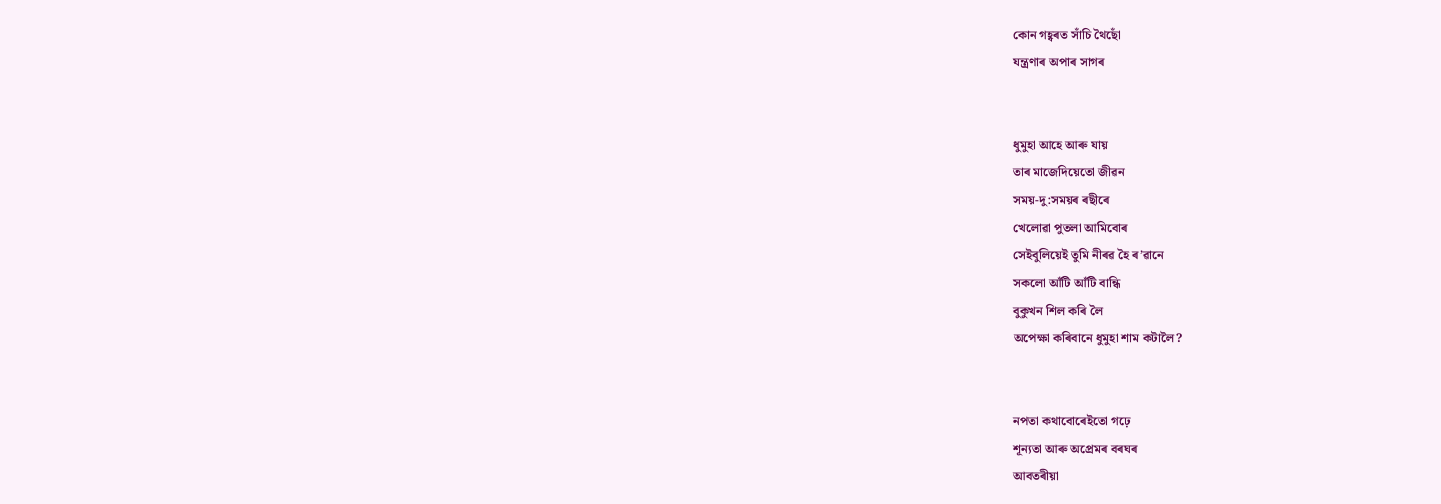কোন গহ্বৰত সাঁচি থৈছোঁ
যন্ত্ৰণাৰ অপাৰ সাগৰ


ধুমুহা আহে আৰু যায়
তাৰ মাজেদিয়েতো জীৱন
সময়-দু:সময়ৰ ৰছীৰে
খেলোৱা পুতলা আমিবোৰ
সেইবুলিয়েই তুমি নীৰৱ হৈ ৰ’ৱানে
সকলো আঁটি আঁটি বান্ধি
বুকুখন শিল কৰি লৈ
অপেক্ষা কৰিবানে ধুমুহা শাম কটালৈ?


নপতা কথাবোৰেইতো গঢ়ে
শূন্যতা আৰু অপ্ৰেমৰ বৰঘৰ
আবতৰীয়া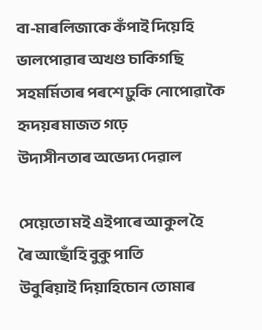বা-মাৰলিজাকে কঁপাই দিয়েহি
ভালপোৱাৰ অখণ্ড চাকিগছি
সহমৰ্মিতাৰ পৰশে ঢ়ুকি নোপোৱাকৈ
হৃদয়ৰ মাজত গঢ়ে
উদাসীনতাৰ অভেদ্য দেৱাল

সেয়েতো মই এইপাৰে আকুল হৈ
ৰৈ আছোঁহি বুকু পাতি
উবুৰিয়াই দিয়াহিচোন তোমাৰ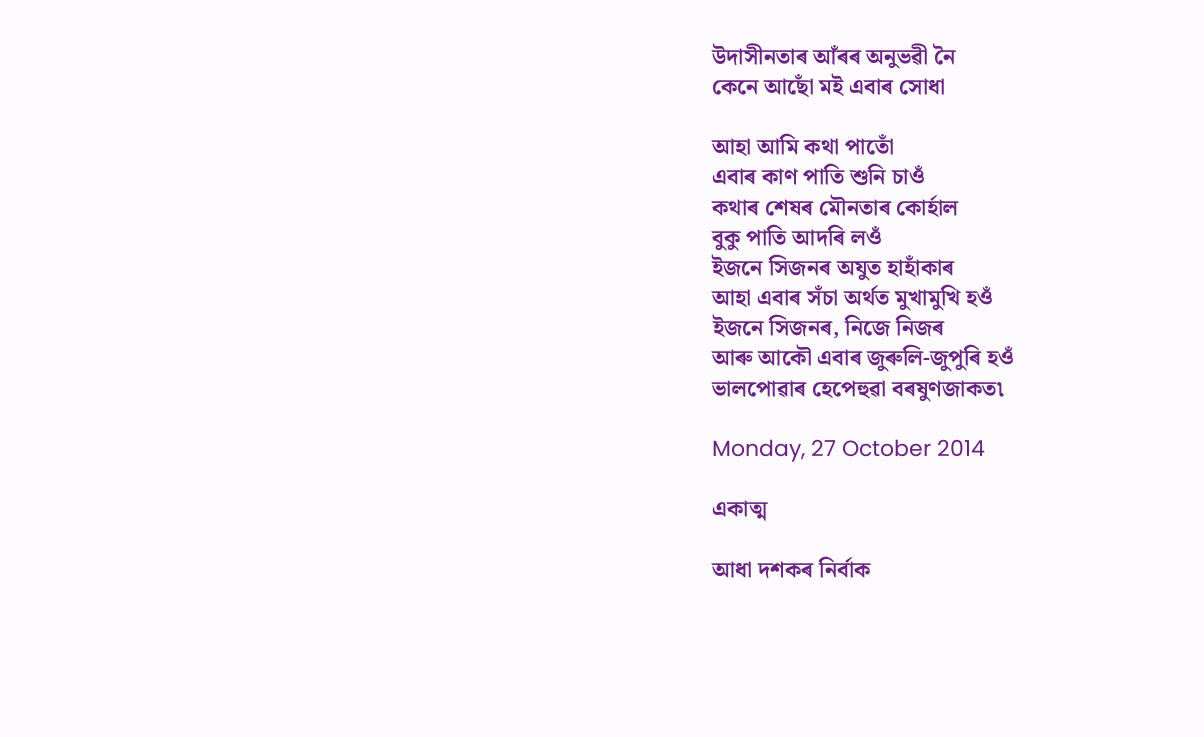উদাসীনতাৰ আঁৰৰ অনুভৱী নৈ
কেনে আছোঁ মই এবাৰ সোধা

আহা আমি কথা পাতোঁ
এবাৰ কাণ পাতি শুনি চাওঁ
কথাৰ শেষৰ মৌনতাৰ কোৰ্হাল
বুকু পাতি আদৰি লওঁ
ইজনে সিজনৰ অযুত হাহাঁকাৰ
আহা এবাৰ সঁচা অৰ্থত মুখামুখি হওঁ
ইজনে সিজনৰ, নিজে নিজৰ
আৰু আকৌ এবাৰ জুৰুলি-জুপুৰি হওঁ
ভালপোৱাৰ হেপেহুৱা বৰষুণজাকত৷

Monday, 27 October 2014

একাত্ম

আধা দশকৰ নিৰ্বাক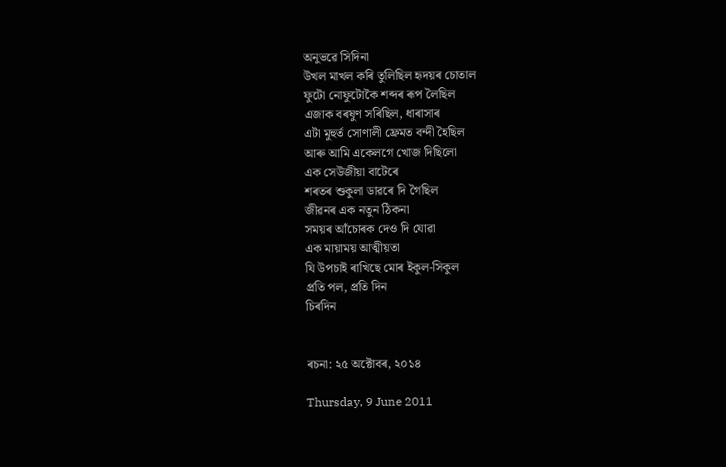অনুভৱে সিদিনা
উখল মাখল কৰি তুলিছিল হৃদয়ৰ চোতাল
ফুটো নোফুটোকৈ শব্দৰ ৰূপ লৈছিল
এজাক বৰষুণ সৰিছিল, ধাৰাসাৰ
এটা মুহুৰ্ত সোণালী ফ্ৰেমত বন্দী হৈছিল
আৰু আমি একেলগে খোজ দিছিলো
এক সেউজীয়া বাটেৰে
শৰতৰ শুকুলা ডাৱৰে দি গৈছিল
জীৱনৰ এক নতুন ঠিকনা
সময়ৰ আঁচোৰক দেও দি যোৱা
এক মায়াময় আত্মীয়তা
যি উপচাই ৰাখিছে মোৰ ইকুল-সিকুল
প্ৰতি পল, প্ৰতি দিন
চিৰদিন


ৰচনা: ২৫ অক্টোবৰ, ২০১৪

Thursday, 9 June 2011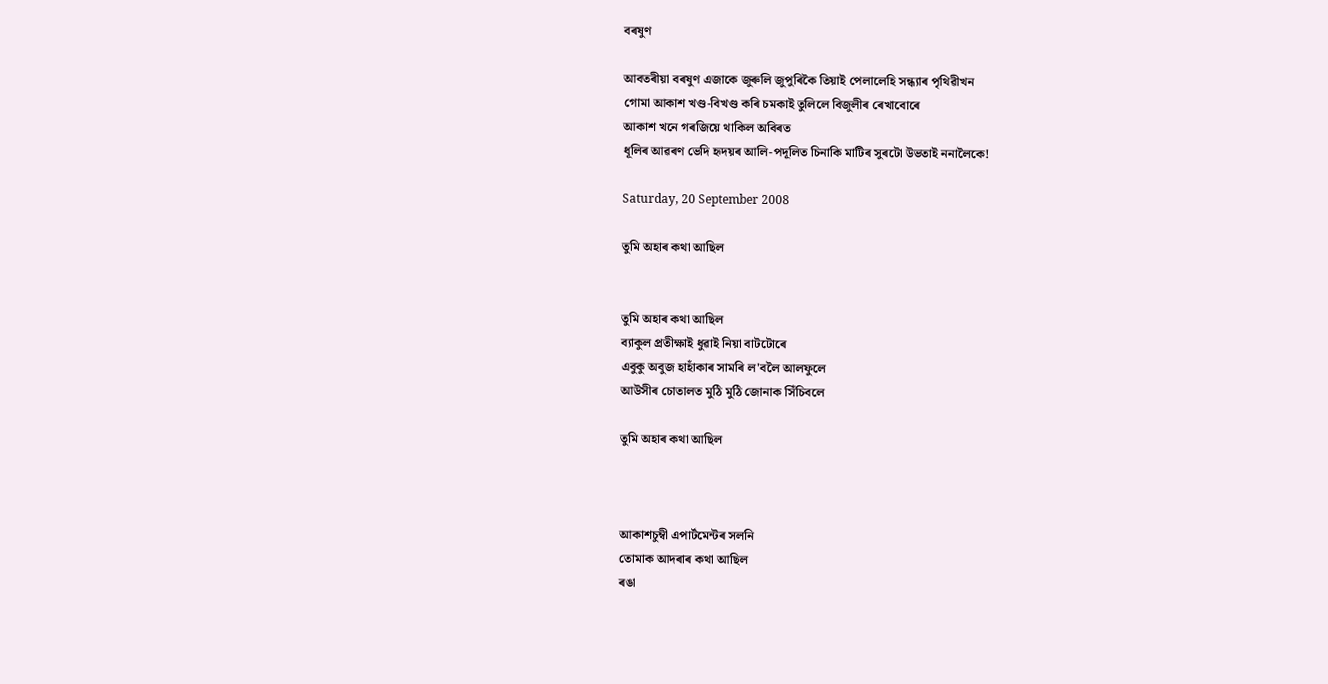বৰষুণ

আবতৰীয়া বৰষুণ এজাকে জুৰুলি জুপুৰিকৈ তিয়াই পেলালেহি সন্ধ্যাৰ পৃথিৱীখন
গোমা আকাশ খণ্ড-বিখণ্ড কৰি চমকাই তুলিলে বিজুলীৰ ৰেখাবোৰে
আকাশ খনে গৰজিয়ে থাকিল অবিৰত
ধূলিৰ আৱৰণ ভেদি হৃদয়ৰ আলি-পদূলিত চিনাকি মাটিৰ সুৰটো উভতাই ননালৈকে!

Saturday, 20 September 2008

তুমি অহাৰ কথা আছিল


তুমি অহাৰ কথা আছিল
ব্যাকুল প্ৰতীক্ষাই ধুৱাই নিয়া বাটটোৰে
এবুকু অবুজ হাহাঁকাৰ সামৰি ল'বলৈ আলফুলে
আউসীৰ চোতালত মুঠি মুঠি জোনাক সিঁচিবলে

তুমি অহাৰ কথা আছিল



আকাশচুম্বী এপার্টমেন্টৰ সলনি
তোমাক আদৰাৰ কথা আছিল
ৰঙা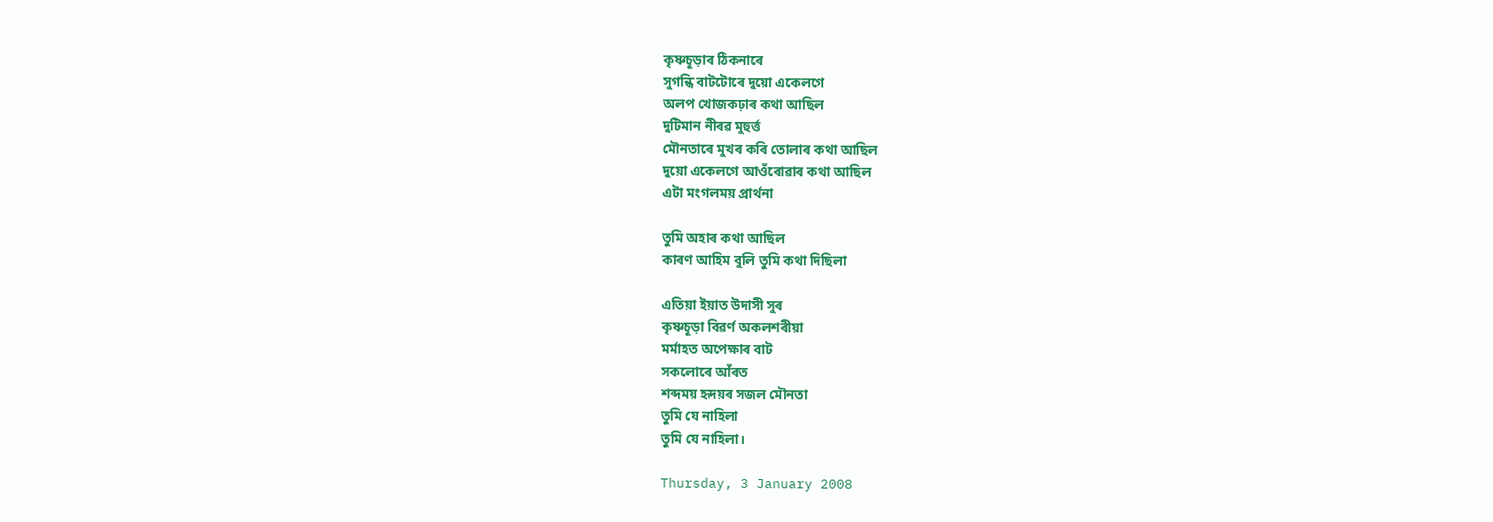কৃষ্ণচূড়াৰ ঠিকনাৰে
সুগন্ধি বাটটোৰে দুয়ো একেলগে
অলপ খোজকঢ়াৰ কথা আছিল
দুটিমান নীৰৱ মুহুর্ত্ত
মৌনতাৰে মুখৰ কৰি তোলাৰ কথা আছিল
দুয়ো একেলগে আওঁৰোৱাৰ কথা আছিল
এটা মংগলময় প্ৰার্থনা

তুমি অহাৰ কথা আছিল
কাৰণ আহিম বুলি তুমি কথা দিছিলা

এতিয়া ইয়াত উদাসী সুৰ
কৃষ্ণচূড়া বিৱর্ণ অকলশৰীয়া
মর্মাহত অপেক্ষাৰ বাট
সকলোৰে আঁৰত
শব্দময় হৃদয়ৰ সজল মৌনতা
তুমি যে নাহিলা
তুমি যে নাহিলা।

Thursday, 3 January 2008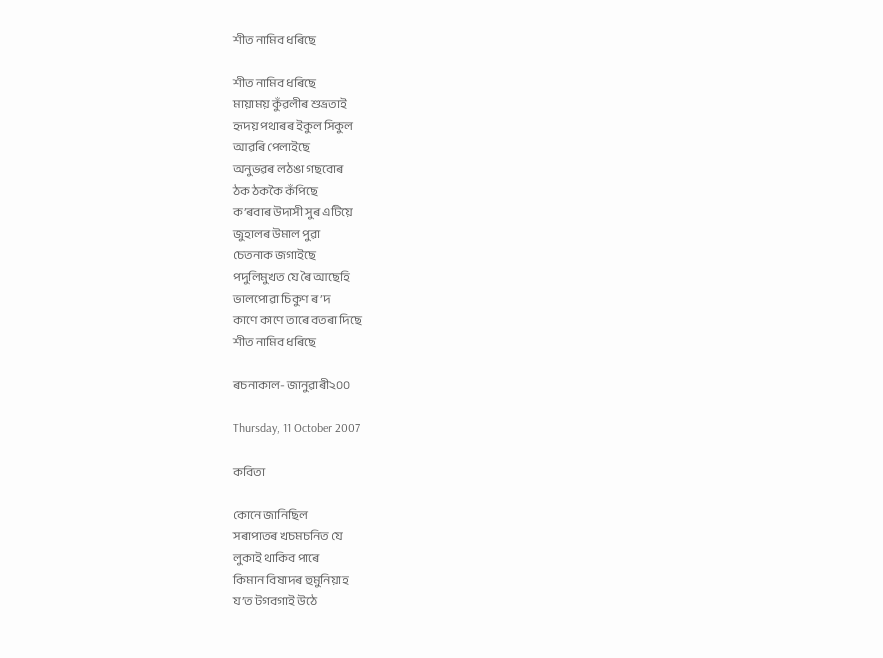শীত নামিব ধৰিছে

শীত নামিব ধৰিছে
মায়াময় কুঁৱলীৰ শুভ্ৰতাই
হৃদয় পথাৰৰ ইকুল সিকুল
আৱৰি পেলাইছে
অনুভৱৰ লঠঙা গছবোৰ
ঠক ঠককৈ কঁপিছে
ক’ৰবাৰ উদাসী সুৰ এটিয়ে
জুহালৰ উমাল পুৱা
চেতনাক জগাইছে
পদুলিমুখত যে ৰৈ আছেহি
ভালপোৱা চিকুণ ৰ’দ
কাণে কাণে তাৰে বতৰা দিছে
শীত নামিব ধৰিছে

ৰচনাকাল- জানুৱাৰী২০০

Thursday, 11 October 2007

কবিতা

কোনে জানিছিল
সৰাপাতৰ খচমচনিত যে
লুকাই থাকিব পাৰে
কিমান বিষাদৰ হুমুনিয়াহ
য’ত টগবগাই উঠে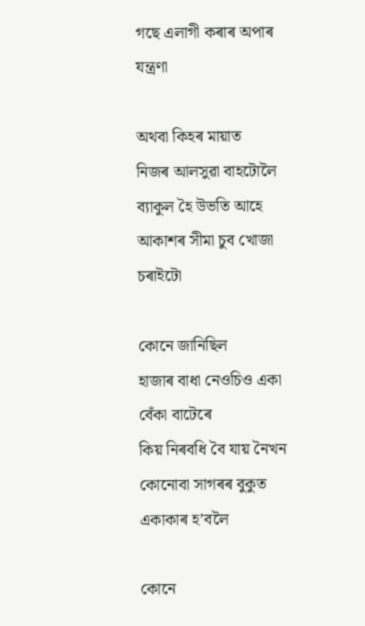গছে এলাগী কৰাৰ অপাৰ যন্ত্ৰণা

অথবা কিহৰ মায়াত
নিজৰ আলসুৱা বাহটোলৈ
ব্যাকুল হৈ উভতি আহে
আকাশৰ সীমা চুব খোজা চৰাইটো

কোনে জানিছিল
হাজাৰ বাধা নেওচিও একা বেঁকা বাটেৰে
কিয় নিৰবধি বৈ যায় নৈখন
কোনোবা সাগৰৰ বুকুত একাকাৰ হ’বলৈ

কোনে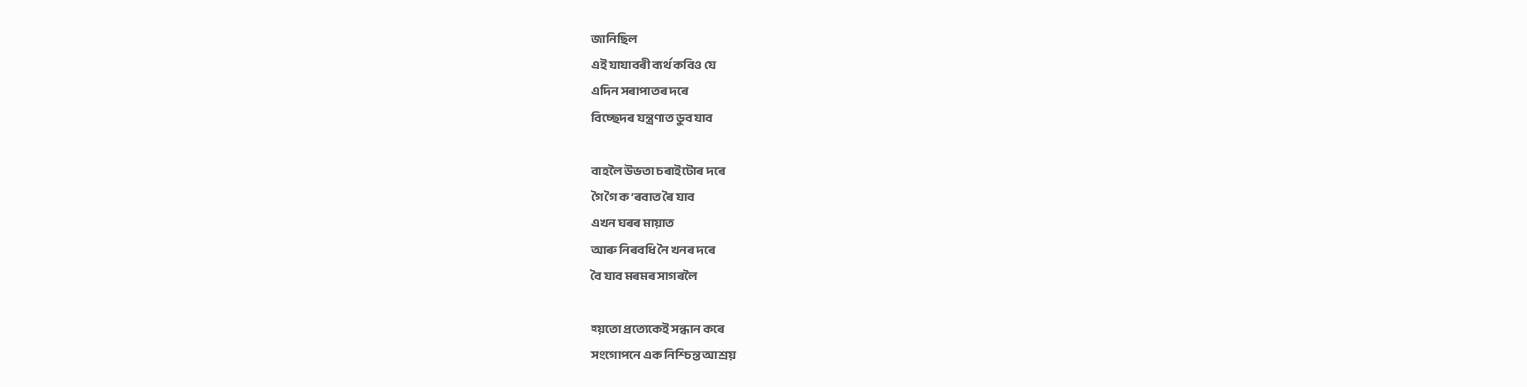জানিছিল
এই যাযাবৰী ব্যর্থ কবিও যে
এদিন সৰাপাতৰ দৰে
বিচ্ছেদৰ যন্ত্ৰণাত ডুব যাব

বাহলৈ উভতা চৰাইটোৰ দৰে
গৈ গৈ ক’ৰবাত ৰৈ যাব
এখন ঘৰৰ মায়াত
আৰু নিৰবধি নৈ খনৰ দৰে
বৈ যাব মৰমৰ সাগৰলৈ

হ্য়তো প্ৰত্যেকেই সন্ধান কৰে
সংগোপনে এক নিশ্চিন্ত আশ্ৰয়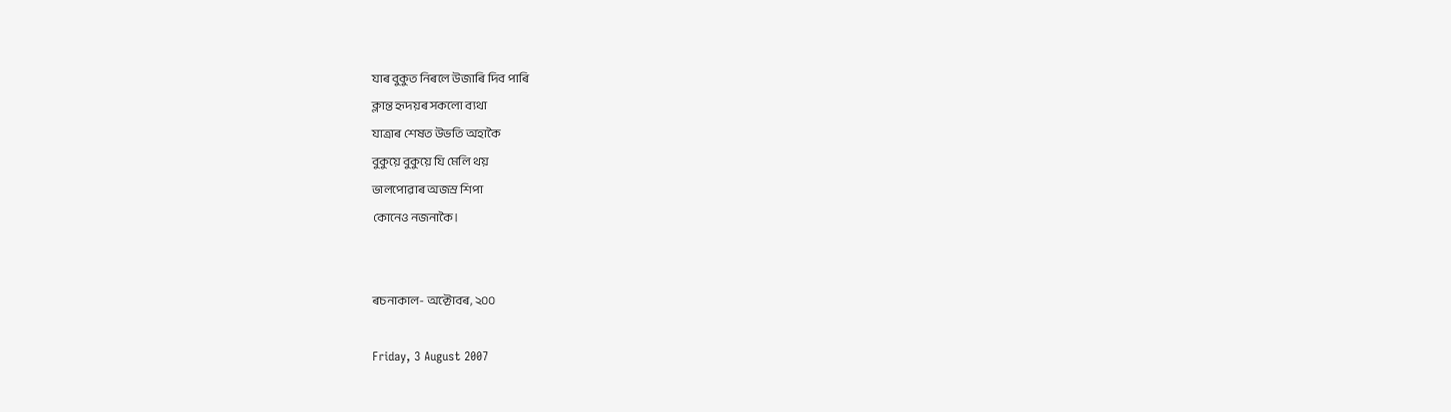যাৰ বুকুত নিৰলে উজাৰি দিব পাৰি
ক্লান্ত হৃদয়ৰ সকলো ব্যথা
যাত্ৰাৰ শেষত উভতি অহাকৈ
বুকুয়ে বুকুয়ে যি মেলি থয়
ভালপোৱাৰ অজস্ৰ শিপা
কোনেও নজনাকৈ।


ৰচনাকাল- অক্টোবৰ, ২০০

Friday, 3 August 2007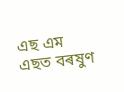এছ এম এছত বৰষুণ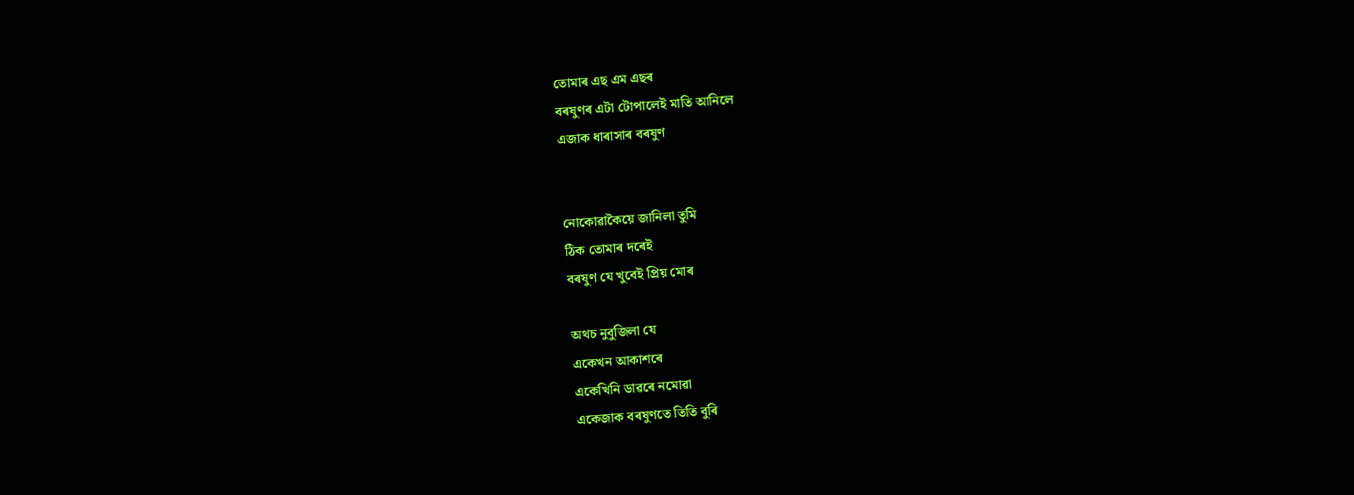তোমাৰ এছ এম এছৰ
বৰষুণৰ এটা টোপালেই মাতি আনিলে
এজাক ধাৰাসাৰ বৰষুণ


নোকোৱাকৈয়ে জানিলা তুমি
ঠিক তোমাৰ দৰেই
বৰষুণ যে খুবেই প্ৰিয় মোৰ

অথচ নুবুজিলা যে
একেখন আকাশৰে
একেখিনি ডাৱৰে নমোৱা
একেজাক বৰষুণতে তিতি বুৰি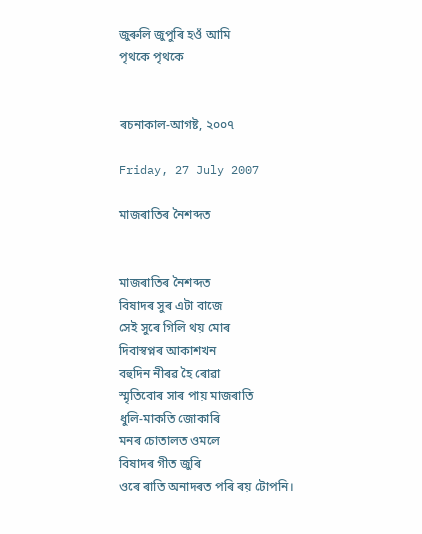জুৰুলি জুপুৰি হওঁ আমি
পৃথকে পৃথকে


ৰচনাকাল-আগষ্ট, ২০০৭

Friday, 27 July 2007

মাজৰাতিৰ নৈশব্দত


মাজৰাতিৰ নৈশব্দত
বিষাদৰ সুৰ এটা বাজে
সেই সুৰে গিলি থয় মোৰ
দিবাস্বপ্নৰ আকাশখন
বহুদিন নীৰৱ হৈ ৰোৱা
স্মৃতিবোৰ সাৰ পায় মাজৰাতি
ধুলি-মাকতি জোকাৰি
মনৰ চোতালত ওমলে
বিষাদৰ গীত জুৰি
ওৰে ৰাতি অনাদৰত পৰি ৰয় টোপনি।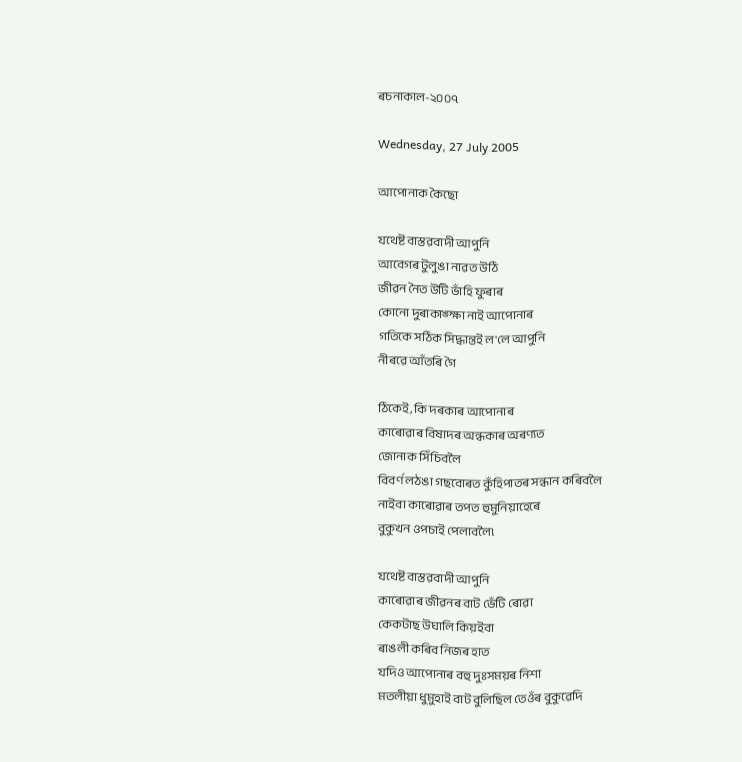ৰচনাকাল-২০০৭

Wednesday, 27 July 2005

আপোনাক কৈছো

যথেষ্ট বাস্তৱবাদী আপুনি
আবেগৰ টুলুঙা নাৱত উঠি
জীৱন নৈত উটি ভাঁহি ফুৰাৰ
কোনো দুৰাকাঙ্ক্ষা নাই আপোনাৰ
গতিকে সঠিক সিদ্ধান্তই ল'লে আপুনি
নীৰৱে আঁতৰি গৈ

ঠিকেই, কি দৰকাৰ আপোনাৰ
কাৰোৱাৰ বিষাদৰ অন্ধকাৰ অৰণ্যত
জোনাক সিঁচিবলৈ
বিবৰ্ণ লঠঙা গছবোৰত কুঁহিপাতৰ সন্ধান কৰিবলৈ
নাইবা কাৰোৱাৰ তপত হুমুনিয়াহেৰে
বুকুখন ওপচাই পেলাবলৈ৷

যথেষ্ট বাস্তৱবাদী আপুনি
কাৰোৱাৰ জীৱনৰ বাট ভেঁটি ৰোৱা
কেকটাছ উঘালি কিয়ইবা
ৰাঙলী কৰিব নিজৰ হাত
যদিও আপোনাৰ বহু দুঃসময়ৰ নিশা
মতলীয়া ধুমুহাই বাট বুলিছিল তেওঁৰ বুকুৱেদি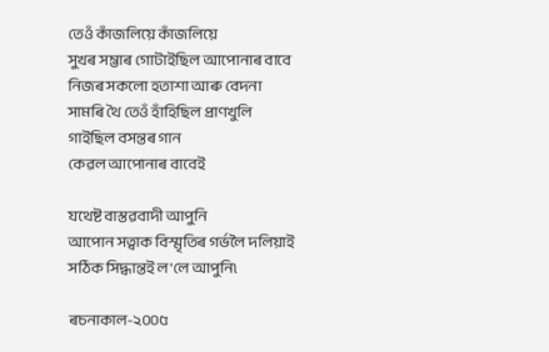তেওঁ কাঁজলিয়ে কাঁজলিয়ে
সুখৰ সম্ভাৰ গোটাইছিল আপোনাৰ বাবে
নিজৰ সকলো হতাশা আৰু বেদনা
সামৰি থৈ তেওঁ হাঁহিছিল প্ৰাণখুলি
গাইছিল বসন্তৰ গান
কেৱল আপোনাৰ বাবেই

যথেষ্ট বাস্তৱবাদী আপুনি
আপোন সত্বাক বিস্মৃতিৰ গৰ্ভলৈ দলিয়াই
সঠিক সিদ্ধান্তই ল'লে আপুনি৷

ৰচনাকাল-২০০৫